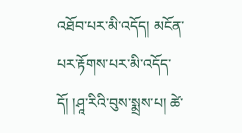འཐོབ་པར་མི་འདོད། མངོན་པར་རྟོགས་པར་མི་འདོད་དོ། །ཤཱ་རིའི་བུས་སྨྲས་པ། ཚེ་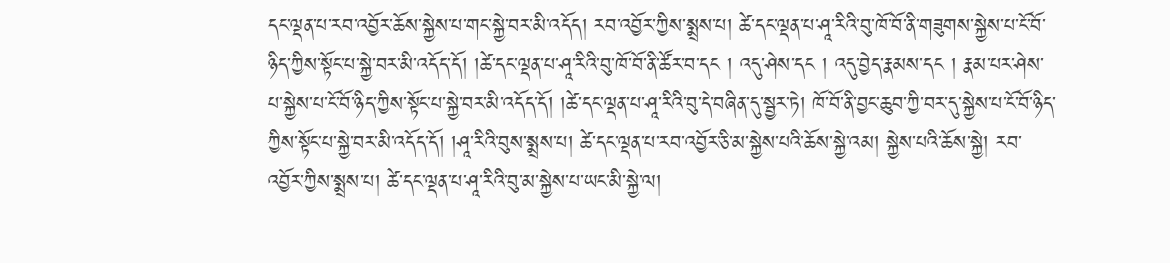དང་ལྡན་པ་རབ་འབྱོར་ཆོས་སྐྱེས་པ་གང་སྐྱེ་བར་མི་འདོད། རབ་འབྱོར་ཀྱིས་སྨྲས་པ། ཚེ་དང་ལྡན་པ་ཤཱ་རིའི་བུ་ཁོ་བོ་ནི་གཟུགས་སྐྱེས་པ་ངོ་བོ་ཉིད་ཀྱིས་སྟོང་པ་སྐྱེ་བར་མི་འདོད་དོ། །ཚེ་དང་ལྡན་པ་ཤཱ་རིའི་བུ་ཁོ་བོ་ནི་ཚོར་བ་དང ། འདུ་ཤེས་དང ། འདུ་བྱེད་རྣམས་དང ། རྣམ་པར་ཤེས་པ་སྐྱེས་པ་ངོ་བོ་ཉིད་ཀྱིས་སྟོང་པ་སྐྱེ་བར་མི་འདོད་དོ། །ཚེ་དང་ལྡན་པ་ཤཱ་རིའི་བུ་དེ་བཞིན་དུ་སྦྱར་ཏེ། ཁོ་བོ་ནི་བྱང་ཆུབ་ཀྱི་བར་དུ་སྐྱེས་པ་ངོ་བོ་ཉིད་ཀྱིས་སྟོང་པ་སྐྱེ་བར་མི་འདོད་དོ། །ཤཱ་རིའི་བུས་སྨྲས་པ། ཚེ་དང་ལྡན་པ་རབ་འབྱོར་ཅི་མ་སྐྱེས་པའི་ཆོས་སྐྱེ་འམ། སྐྱེས་པའི་ཆོས་སྐྱེ། རབ་འབྱོར་ཀྱིས་སྨྲས་པ། ཚེ་དང་ལྡན་པ་ཤཱ་རིའི་བུ་མ་སྐྱེས་པ་ཡང་མི་སྐྱེ་ལ།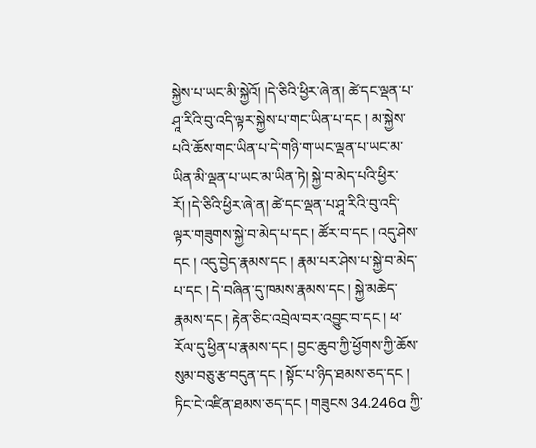སྐྱེས་པ་ཡང་མི་སྐྱེའོ། །དེ་ཅིའི་ཕྱིར་ཞེ་ན། ཚེ་དང་ལྡན་པ་ཤཱ་རིའི་བུ་འདི་ལྟར་སྐྱེས་པ་གང་ཡིན་པ་དང ། མ་སྐྱེས་པའི་ཆོས་གང་ཡིན་པ་དེ་གཉི་ག་ཡང་ལྡན་པ་ཡང་མ་ཡིན་མི་ལྡན་པ་ཡང་མ་ཡིན་ཏེ། སྐྱེ་བ་མེད་པའི་ཕྱིར་རོ། །དེ་ཅིའི་ཕྱིར་ཞེ་ན། ཚེ་དང་ལྡན་པ་ཤཱ་རིའི་བུ་འདི་ལྟར་གཟུགས་སྐྱེ་བ་མེད་པ་དང ། ཚོར་བ་དང ། འདུ་ཤེས་དང ། འདུ་བྱེད་རྣམས་དང ། རྣམ་པར་ཤེས་པ་སྐྱེ་བ་མེད་པ་དང ། དེ་བཞིན་དུ་ཁམས་རྣམས་དང ། སྐྱེ་མཆེད་རྣམས་དང ། རྟེན་ཅིང་འབྲེལ་བར་འབྱུང་བ་དང ། ཕ་རོལ་དུ་ཕྱིན་པ་རྣམས་དང ། བྱང་ཆུབ་ཀྱི་ཕྱོགས་ཀྱི་ཆོས་སུམ་བཅུ་རྩ་བདུན་དང ། སྟོང་པ་ཉིད་ཐམས་ཅད་དང ། ཏིང་ངེ་འཛིན་ཐམས་ཅད་དང ། གཟུངས 34.246a ཀྱི་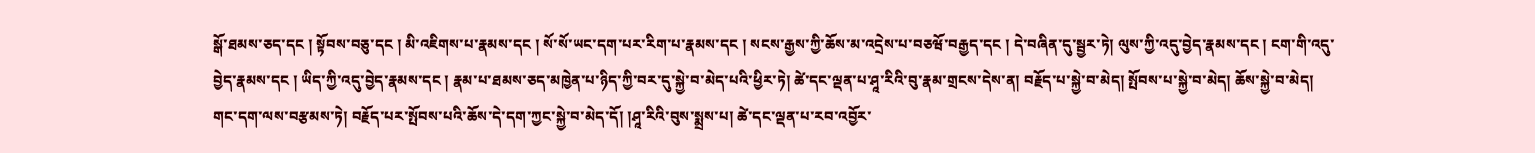སྒོ་ཐམས་ཅད་དང ། སྟོབས་བཅུ་དང ། མི་འཇིགས་པ་རྣམས་དང ། སོ་སོ་ཡང་དག་པར་རིག་པ་རྣམས་དང ། སངས་རྒྱས་ཀྱི་ཆོས་མ་འདྲེས་པ་བཅཝོ་བརྒྱད་དང ། དེ་བཞིན་དུ་སྦྱར་ཏེ། ལུས་ཀྱི་འདུ་བྱེད་རྣམས་དང ། ངག་གི་འདུ་བྱེད་རྣམས་དང ། ཡིད་ཀྱི་འདུ་བྱེད་རྣམས་དང ། རྣམ་པ་ཐམས་ཅད་མཁྱེན་པ་ཉིད་ཀྱི་བར་དུ་སྐྱེ་བ་མེད་པའི་ཕྱིར་ཏེ། ཚེ་དང་ལྡན་པ་ཤཱ་རིའི་བུ་རྣམ་གྲངས་དེས་ན། བརྗོད་པ་སྐྱེ་བ་མེད། སྤོབས་པ་སྐྱེ་བ་མེད། ཆོས་སྐྱེ་བ་མེད། གང་དག་ལས་བརྩམས་ཏེ། བརྗོད་པར་སྤོབས་པའི་ཆོས་དེ་དག་ཀྱང་སྐྱེ་བ་མེད་དོ། །ཤཱ་རིའི་བུས་སྨྲས་པ། ཚེ་དང་ལྡན་པ་རབ་འབྱོར་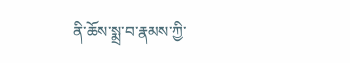ནི་ཆོས་སྨྲ་བ་རྣམས་ཀྱི་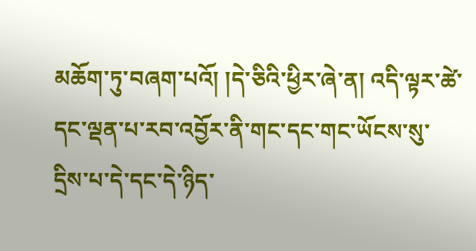མཆོག་ཏུ་བཞག་པའོ། །དེ་ཅིའི་ཕྱིར་ཞེ་ན། འདི་ལྟར་ཚེ་དང་ལྡན་པ་རབ་འབྱོར་ནི་གང་དང་གང་ཡོངས་སུ་དྲིས་པ་དེ་དང་དེ་ཉིད་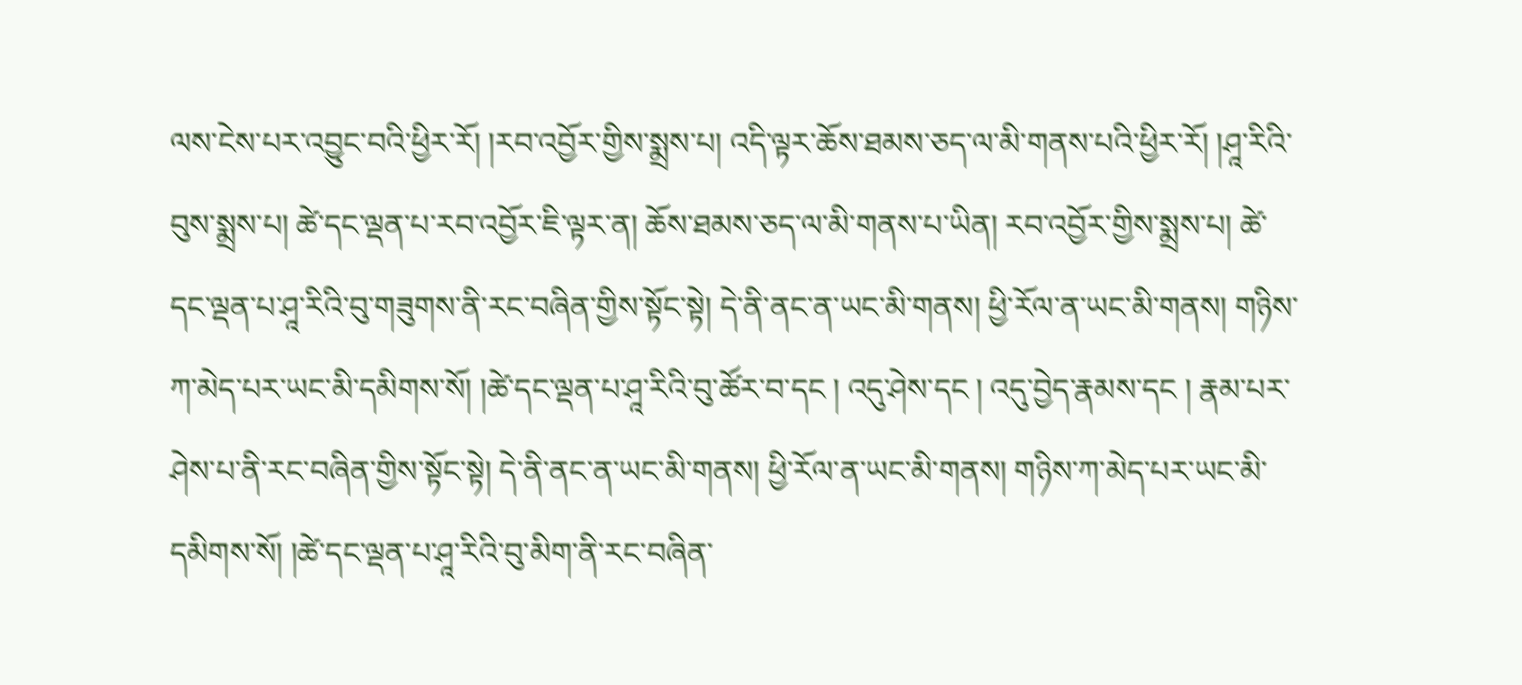ལས་ངེས་པར་འབྱུང་བའི་ཕྱིར་རོ། །རབ་འབྱོར་གྱིས་སྨྲས་པ། འདི་ལྟར་ཆོས་ཐམས་ཅད་ལ་མི་གནས་པའི་ཕྱིར་རོ། །ཤཱ་རིའི་བུས་སྨྲས་པ། ཚེ་དང་ལྡན་པ་རབ་འབྱོར་ཇི་ལྟར་ན། ཆོས་ཐམས་ཅད་ལ་མི་གནས་པ་ཡིན། རབ་འབྱོར་གྱིས་སྨྲས་པ། ཚེ་དང་ལྡན་པ་ཤཱ་རིའི་བུ་གཟུགས་ནི་རང་བཞིན་གྱིས་སྟོང་སྟེ། དེ་ནི་ནང་ན་ཡང་མི་གནས། ཕྱི་རོལ་ན་ཡང་མི་གནས། གཉིས་ཀ་མེད་པར་ཡང་མི་དམིགས་སོ། །ཚེ་དང་ལྡན་པ་ཤཱ་རིའི་བུ་ཚོར་བ་དང ། འདུ་ཤེས་དང ། འདུ་བྱེད་རྣམས་དང ། རྣམ་པར་ཤེས་པ་ནི་རང་བཞིན་གྱིས་སྟོང་སྟེ། དེ་ནི་ནང་ན་ཡང་མི་གནས། ཕྱི་རོལ་ན་ཡང་མི་གནས། གཉིས་ཀ་མེད་པར་ཡང་མི་དམིགས་སོ། །ཚེ་དང་ལྡན་པ་ཤཱ་རིའི་བུ་མིག་ནི་རང་བཞིན་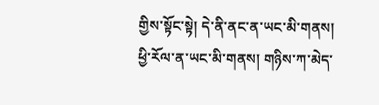གྱིས་སྟོང་སྟེ། དེ་ནི་ནང་ན་ཡང་མི་གནས། ཕྱི་རོལ་ན་ཡང་མི་གནས། གཉིས་ཀ་མེད་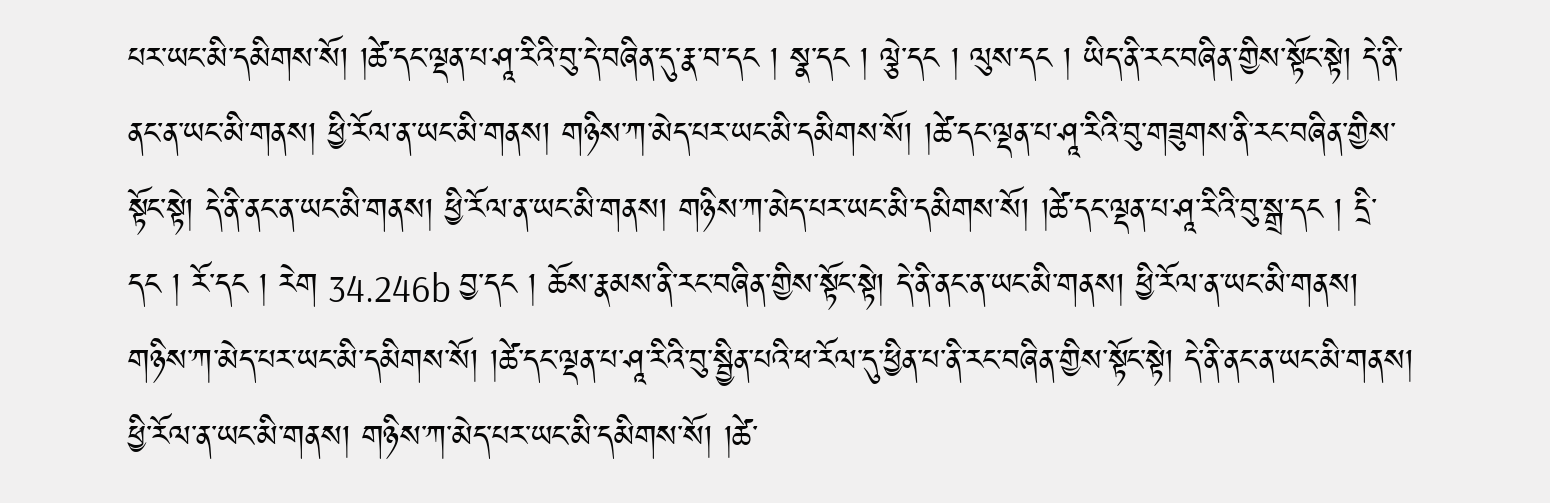པར་ཡང་མི་དམིགས་སོ། །ཚེ་དང་ལྡན་པ་ཤཱ་རིའི་བུ་དེ་བཞིན་དུ་རྣ་བ་དང ། སྣ་དང ། ལྕེ་དང ། ལུས་དང ། ཡིད་ནི་རང་བཞིན་གྱིས་སྟོང་སྟེ། དེ་ནི་ནང་ན་ཡང་མི་གནས། ཕྱི་རོལ་ན་ཡང་མི་གནས། གཉིས་ཀ་མེད་པར་ཡང་མི་དམིགས་སོ། །ཚེ་དང་ལྡན་པ་ཤཱ་རིའི་བུ་གཟུགས་ནི་རང་བཞིན་གྱིས་སྟོང་སྟེ། དེ་ནི་ནང་ན་ཡང་མི་གནས། ཕྱི་རོལ་ན་ཡང་མི་གནས། གཉིས་ཀ་མེད་པར་ཡང་མི་དམིགས་སོ། །ཚེ་དང་ལྡན་པ་ཤཱ་རིའི་བུ་སྒྲ་དང ། དྲི་དང ། རོ་དང ། རེག 34.246b བྱ་དང ། ཆོས་རྣམས་ནི་རང་བཞིན་གྱིས་སྟོང་སྟེ། དེ་ནི་ནང་ན་ཡང་མི་གནས། ཕྱི་རོལ་ན་ཡང་མི་གནས། གཉིས་ཀ་མེད་པར་ཡང་མི་དམིགས་སོ། །ཚེ་དང་ལྡན་པ་ཤཱ་རིའི་བུ་སྦྱིན་པའི་ཕ་རོལ་དུ་ཕྱིན་པ་ནི་རང་བཞིན་གྱིས་སྟོང་སྟེ། དེ་ནི་ནང་ན་ཡང་མི་གནས། ཕྱི་རོལ་ན་ཡང་མི་གནས། གཉིས་ཀ་མེད་པར་ཡང་མི་དམིགས་སོ། །ཚེ་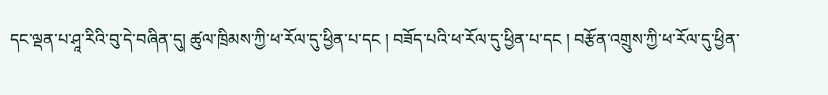དང་ལྡན་པ་ཤཱ་རིའི་བུ་དེ་བཞིན་དུ། ཚུལ་ཁྲིམས་ཀྱི་ཕ་རོལ་དུ་ཕྱིན་པ་དང ། བཟོད་པའི་ཕ་རོལ་དུ་ཕྱིན་པ་དང ། བརྩོན་འགྲུས་ཀྱི་ཕ་རོལ་དུ་ཕྱིན་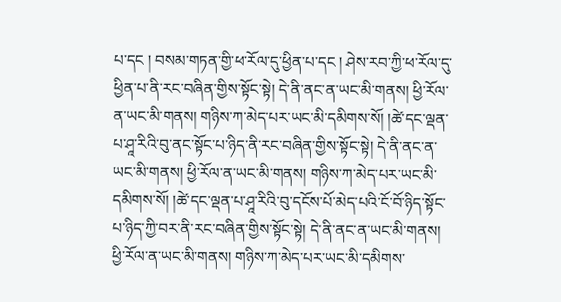པ་དང ། བསམ་གཏན་གྱི་ཕ་རོལ་དུ་ཕྱིན་པ་དང ། ཤེས་རབ་ཀྱི་ཕ་རོལ་དུ་ཕྱིན་པ་ནི་རང་བཞིན་གྱིས་སྟོང་སྟེ། དེ་ནི་ནང་ན་ཡང་མི་གནས། ཕྱི་རོལ་ན་ཡང་མི་གནས། གཉིས་ཀ་མེད་པར་ཡང་མི་དམིགས་སོ། །ཚེ་དང་ལྡན་པ་ཤཱ་རིའི་བུ་ནང་སྟོང་པ་ཉིད་ནི་རང་བཞིན་གྱིས་སྟོང་སྟེ། དེ་ནི་ནང་ན་ཡང་མི་གནས། ཕྱི་རོལ་ན་ཡང་མི་གནས། གཉིས་ཀ་མེད་པར་ཡང་མི་དམིགས་སོ། །ཚེ་དང་ལྡན་པ་ཤཱ་རིའི་བུ་དངོས་པོ་མེད་པའི་ངོ་བོ་ཉིད་སྟོང་པ་ཉིད་ཀྱི་བར་ནི་རང་བཞིན་གྱིས་སྟོང་སྟེ། དེ་ནི་ནང་ན་ཡང་མི་གནས། ཕྱི་རོལ་ན་ཡང་མི་གནས། གཉིས་ཀ་མེད་པར་ཡང་མི་དམིགས་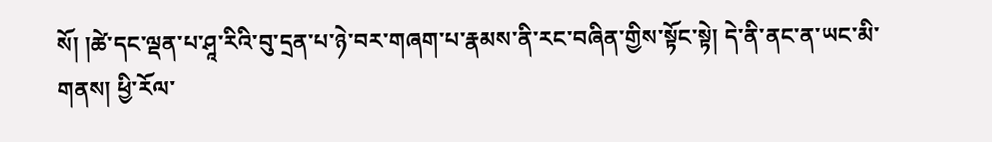སོ། །ཚེ་དང་ལྡན་པ་ཤཱ་རིའི་བུ་དྲན་པ་ཉེ་བར་གཞག་པ་རྣམས་ནི་རང་བཞིན་གྱིས་སྟོང་སྟེ། དེ་ནི་ནང་ན་ཡང་མི་གནས། ཕྱི་རོལ་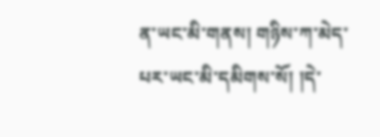ན་ཡང་མི་གནས། གཉིས་ཀ་མེད་པར་ཡང་མི་དམིགས་སོ། །དེ་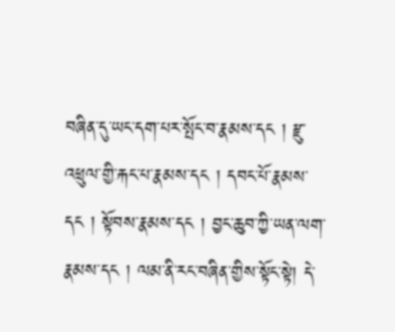བཞིན་དུ་ཡང་དག་པར་སྤོང་བ་རྣམས་དང ། རྫུ་འཕྲུལ་གྱི་རྐང་པ་རྣམས་དང ། དབང་པོ་རྣམས་དང ། སྟོབས་རྣམས་དང ། བྱང་ཆུབ་ཀྱི་ཡན་ལག་རྣམས་དང ། ལམ་ནི་རང་བཞིན་གྱིས་སྟོང་སྟེ། དེ་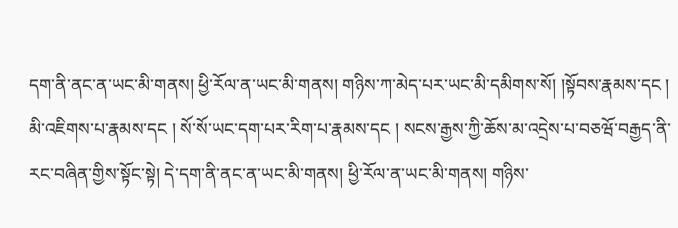དག་ནི་ནང་ན་ཡང་མི་གནས། ཕྱི་རོལ་ན་ཡང་མི་གནས། གཉིས་ཀ་མེད་པར་ཡང་མི་དམིགས་སོ། །སྟོབས་རྣམས་དང ། མི་འཇིགས་པ་རྣམས་དང ། སོ་སོ་ཡང་དག་པར་རིག་པ་རྣམས་དང ། སངས་རྒྱས་ཀྱི་ཆོས་མ་འདྲེས་པ་བཅཝོ་བརྒྱད་ནི་རང་བཞིན་གྱིས་སྟོང་སྟེ། དེ་དག་ནི་ནང་ན་ཡང་མི་གནས། ཕྱི་རོལ་ན་ཡང་མི་གནས། གཉིས་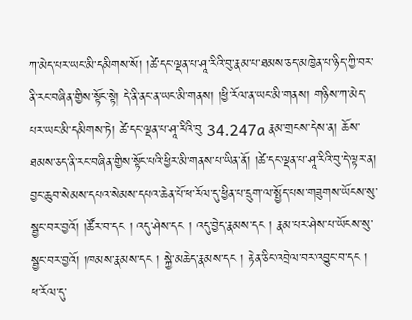ཀ་མེད་པར་ཡང་མི་དམིགས་སོ། །ཚེ་དང་ལྡན་པ་ཤཱ་རིའི་བུ་རྣམ་པ་ཐམས་ཅད་མཁྱེན་པ་ཉིད་ཀྱི་བར་ནི་རང་བཞིན་གྱིས་སྟོང་སྟེ། དེ་ནི་ནང་ན་ཡང་མི་གནས། །ཕྱི་རོལ་ན་ཡང་མི་གནས། གཉིས་ཀ་མེད་པར་ཡང་མི་དམིགས་ཏེ། ཚེ་དང་ལྡན་པ་ཤཱ་རིའི་བུ 34.247a རྣམ་གྲངས་དེས་ན། ཆོས་ཐམས་ཅད་ནི་རང་བཞིན་གྱིས་སྟོང་པའི་ཕྱིར་མི་གནས་པ་ཡིན་ནོ། །ཚེ་དང་ལྡན་པ་ཤཱ་རིའི་བུ་དེ་ལྟར་ན། བྱང་ཆུབ་སེམས་དཔའ་སེམས་དཔའ་ཆེན་པོ་ཕ་རོལ་དུ་ཕྱིན་པ་དྲུག་ལ་སྤྱོད་པས་གཟུགས་ཡོངས་སུ་སྦྱང་བར་བྱའོ། །ཚོར་བ་དང ། འདུ་ཤེས་དང ། འདུ་བྱེད་རྣམས་དང ། རྣམ་པར་ཤེས་པ་ཡོངས་སུ་སྦྱང་བར་བྱའོ། །ཁམས་རྣམས་དང ། སྐྱེ་མཆེད་རྣམས་དང ། རྟེན་ཅིང་འབྲེལ་བར་འབྱུང་བ་དང ། ཕ་རོལ་དུ་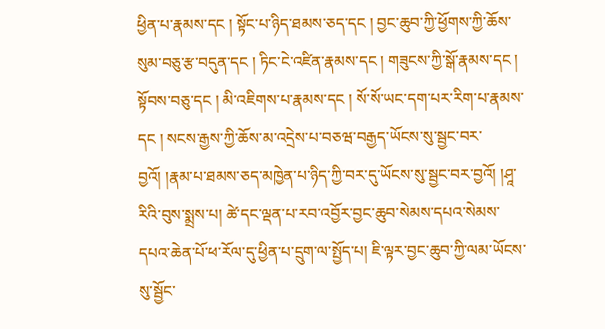ཕྱིན་པ་རྣམས་དང ། སྟོང་པ་ཉིད་ཐམས་ཅད་དང ། བྱང་ཆུབ་ཀྱི་ཕྱོགས་ཀྱི་ཆོས་སུམ་བཅུ་རྩ་བདུན་དང ། ཏིང་ངེ་འཛིན་རྣམས་དང ། གཟུངས་ཀྱི་སྒོ་རྣམས་དང ། སྟོབས་བཅུ་དང ། མི་འཇིགས་པ་རྣམས་དང ། སོ་སོ་ཡང་དག་པར་རིག་པ་རྣམས་དང ། སངས་རྒྱས་ཀྱི་ཆོས་མ་འདྲེས་པ་བཅཝ་བརྒྱད་ཡོངས་སུ་སྦྱང་བར་བྱའོ། །རྣམ་པ་ཐམས་ཅད་མཁྱེན་པ་ཉིད་ཀྱི་བར་དུ་ཡོངས་སུ་སྦྱང་བར་བྱའོ། །ཤཱ་རིའི་བུས་སྨྲས་པ། ཚེ་དང་ལྡན་པ་རབ་འབྱོར་བྱང་ཆུབ་སེམས་དཔའ་སེམས་དཔའ་ཆེན་པོ་ཕ་རོལ་དུ་ཕྱིན་པ་དྲུག་ལ་སྤྱོད་པ། ཇི་ལྟར་བྱང་ཆུབ་ཀྱི་ལམ་ཡོངས་སུ་སྦྱོང་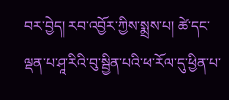བར་བྱེད། རབ་འབྱོར་ཀྱིས་སྨྲས་པ། ཚེ་དང་ལྡན་པ་ཤཱ་རིའི་བུ་སྦྱིན་པའི་ཕ་རོལ་དུ་ཕྱིན་པ་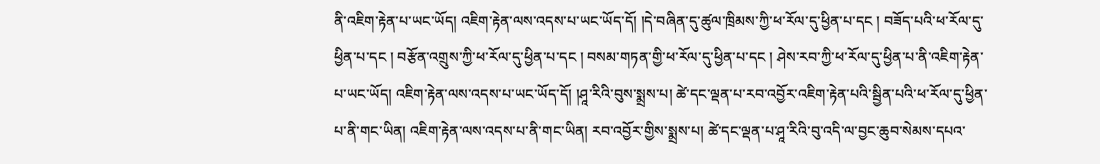ནི་འཇིག་རྟེན་པ་ཡང་ཡོད། འཇིག་རྟེན་ལས་འདས་པ་ཡང་ཡོད་དོ། །དེ་བཞིན་དུ་ཚུལ་ཁྲིམས་ཀྱི་ཕ་རོལ་དུ་ཕྱིན་པ་དང ། བཟོད་པའི་ཕ་རོལ་དུ་ཕྱིན་པ་དང ། བརྩོན་འགྲུས་ཀྱི་ཕ་རོལ་དུ་ཕྱིན་པ་དང ། བསམ་གཏན་གྱི་ཕ་རོལ་དུ་ཕྱིན་པ་དང ། ཤེས་རབ་ཀྱི་ཕ་རོལ་དུ་ཕྱིན་པ་ནི་འཇིག་རྟེན་པ་ཡང་ཡོད། འཇིག་རྟེན་ལས་འདས་པ་ཡང་ཡོད་དོ། །ཤཱ་རིའི་བུས་སྨྲས་པ། ཚེ་དང་ལྡན་པ་རབ་འབྱོར་འཇིག་རྟེན་པའི་སྦྱིན་པའི་ཕ་རོལ་དུ་ཕྱིན་པ་ནི་གང་ཡིན། འཇིག་རྟེན་ལས་འདས་པ་ནི་གང་ཡིན། རབ་འབྱོར་གྱིས་སྨྲས་པ། ཚེ་དང་ལྡན་པ་ཤཱ་རིའི་བུ་འདི་ལ་བྱང་ཆུབ་སེམས་དཔའ་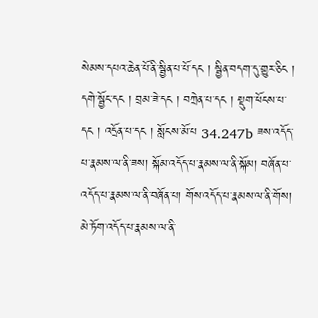སེམས་དཔའ་ཆེན་པོ་ནི་སྦྱིན་པ་པོ་དང ། སྦྱིན་བདག་དུ་གྱུར་ཅིང ། དགེ་སྦྱོང་དང ། བྲམ་ཟེ་དང ། བཀྲེན་པ་དང ། སྡུག་ཕོངས་པ་དང ། འདྲོན་པ་དང ། སློངས་མོ་པ 34.247b ཟས་འདོད་པ་རྣམས་ལ་ནི་ཟས། སྐོམ་འདོད་པ་རྣམས་ལ་ནི་སྐོམ། བཞོན་པ་འདོད་པ་རྣམས་ལ་ནི་བཞོན་པ། གོས་འདོད་པ་རྣམས་ལ་ནི་གོས། མེ་ཏོག་འདོད་པ་རྣམས་ལ་ནི་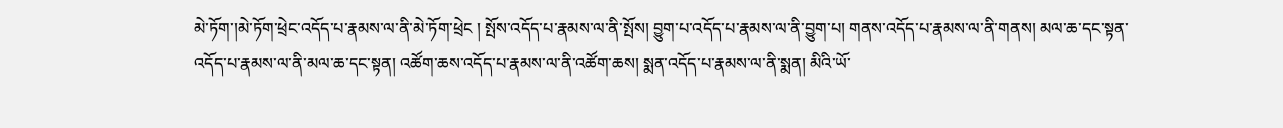མེ་ཏོག་།མེ་ཏོག་ཕྲེང་འདོད་པ་རྣམས་ལ་ནི་མེ་ཏོག་ཕྲེང ། སྤོས་འདོད་པ་རྣམས་ལ་ནི་སྤོས། བྱུག་པ་འདོད་པ་རྣམས་ལ་ནི་བྱུག་པ། གནས་འདོད་པ་རྣམས་ལ་ནི་གནས། མལ་ཆ་དང་སྟན་འདོད་པ་རྣམས་ལ་ནི་མལ་ཆ་དང་སྟན། འཚོག་ཆས་འདོད་པ་རྣམས་ལ་ནི་འཚོག་ཆས། སྨན་འདོད་པ་རྣམས་ལ་ནི་སྨན། མིའི་ཡོ་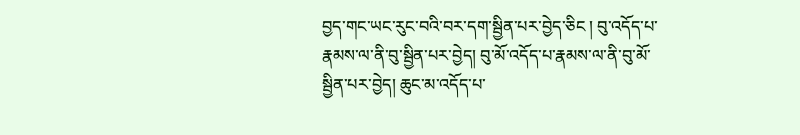བྱད་གང་ཡང་རུང་བའི་བར་དག་སྦྱིན་པར་བྱེད་ཅིང ། བུ་འདོད་པ་རྣམས་ལ་ནི་བུ་སྦྱིན་པར་བྱེད། བུ་མོ་འདོད་པ་རྣམས་ལ་ནི་བུ་མོ་སྦྱིན་པར་བྱེད། ཆུང་མ་འདོད་པ་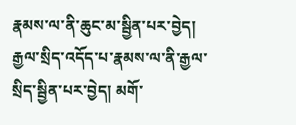རྣམས་ལ་ནི་ཆུང་མ་སྦྱིན་པར་བྱེད། རྒྱལ་སྲིད་འདོད་པ་རྣམས་ལ་ནི་རྒྱལ་སྲིད་སྦྱིན་པར་བྱེད། མགོ་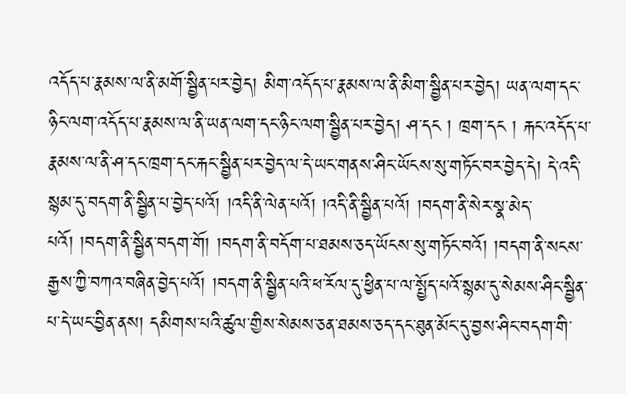འདོད་པ་རྣམས་ལ་ནི་མགོ་སྦྱིན་པར་བྱེད། མིག་འདོད་པ་རྣམས་ལ་ནི་མིག་སྦྱིན་པར་བྱེད། ཡན་ལག་དང་ཉིང་ལག་འདོད་པ་རྣམས་ལ་ནི་ཡན་ལག་དང་ཉིང་ལག་སྦྱིན་པར་བྱེད། ཤ་དང ། ཁྲག་དང ། རྐང་འདོད་པ་རྣམས་ལ་ནི་ཤ་དང་ཁྲག་དང་རྐང་སྦྱིན་པར་བྱེད་ལ་དེ་ཡང་གནས་ཤིང་ཡོངས་སུ་གཏོང་བར་བྱེད་དེ། དེ་འདི་སྙམ་དུ་བདག་ནི་སྦྱིན་པ་བྱེད་པའོ། །འདི་ནི་ལེན་པའོ། །འདི་ནི་སྦྱིན་པའོ། །བདག་ནི་སེར་སྣ་མེད་པའོ། །བདག་ནི་སྦྱིན་བདག་གོ། །བདག་ནི་བདོག་པ་ཐམས་ཅད་ཡོངས་སུ་གཏོང་བའོ། །བདག་ནི་སངས་རྒྱས་ཀྱི་བཀའ་བཞིན་བྱེད་པའོ། །བདག་ནི་སྦྱིན་པའི་ཕ་རོལ་དུ་ཕྱིན་པ་ལ་སྤྱོད་པའོ་སྙམ་དུ་སེམས་ཤིང་སྦྱིན་པ་དེ་ཡང་བྱིན་ནས། དམིགས་པའི་ཚུལ་གྱིས་སེམས་ཅན་ཐམས་ཅད་དང་ཐུན་མོང་དུ་བྱས་ཤིང་བདག་གི་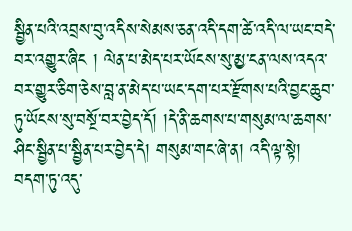སྦྱིན་པའི་འབྲས་བུ་འདིས་སེམས་ཅན་འདི་དག་ཚེ་འདི་ལ་ཡང་བདེ་བར་འགྱུར་ཞིང ། ལེན་པ་མེད་པར་ཡོངས་སུ་མྱ་ངན་ལས་འདའ་བར་གྱུར་ཅིག་ཅེས་བླ་ན་མེད་པ་ཡང་དག་པར་རྫོགས་པའི་བྱང་ཆུབ་ཏུ་ཡོངས་སུ་བསྔོ་བར་བྱེད་དོ། །དེ་ནི་ཆགས་པ་གསུམ་ལ་ཆགས་ཤིང་སྦྱིན་པ་སྦྱིན་པར་བྱེད་དེ། གསུམ་གང་ཞེ་ན། འདི་ལྟ་སྟེ། བདག་ཏུ་འདུ་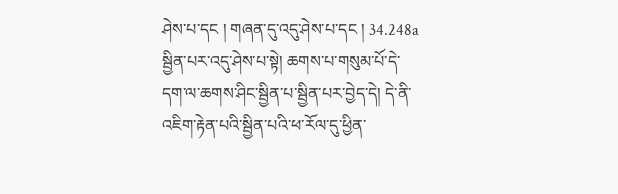ཤེས་པ་དང ། གཞན་དུ་འདུ་ཤེས་པ་དང ། 34.248a སྦྱིན་པར་འདུ་ཤེས་པ་སྟེ། ཆགས་པ་གསུམ་པོ་དེ་དག་ལ་ཆགས་ཤིང་སྦྱིན་པ་སྦྱིན་པར་བྱེད་དེ། དེ་ནི་འཇིག་རྟེན་པའི་སྦྱིན་པའི་ཕ་རོལ་དུ་ཕྱིན་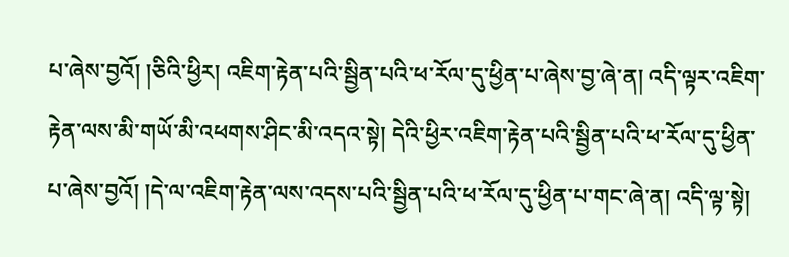པ་ཞེས་བྱའོ། །ཅིའི་ཕྱིར། འཇིག་རྟེན་པའི་སྦྱིན་པའི་ཕ་རོལ་དུ་ཕྱིན་པ་ཞེས་བྱ་ཞེ་ན། འདི་ལྟར་འཇིག་རྟེན་ལས་མི་གཡོ་མི་འཕགས་ཤིང་མི་འདའ་སྟེ། དེའི་ཕྱིར་འཇིག་རྟེན་པའི་སྦྱིན་པའི་ཕ་རོལ་དུ་ཕྱིན་པ་ཞེས་བྱའོ། །དེ་ལ་འཇིག་རྟེན་ལས་འདས་པའི་སྦྱིན་པའི་ཕ་རོལ་དུ་ཕྱིན་པ་གང་ཞེ་ན། འདི་ལྟ་སྟེ།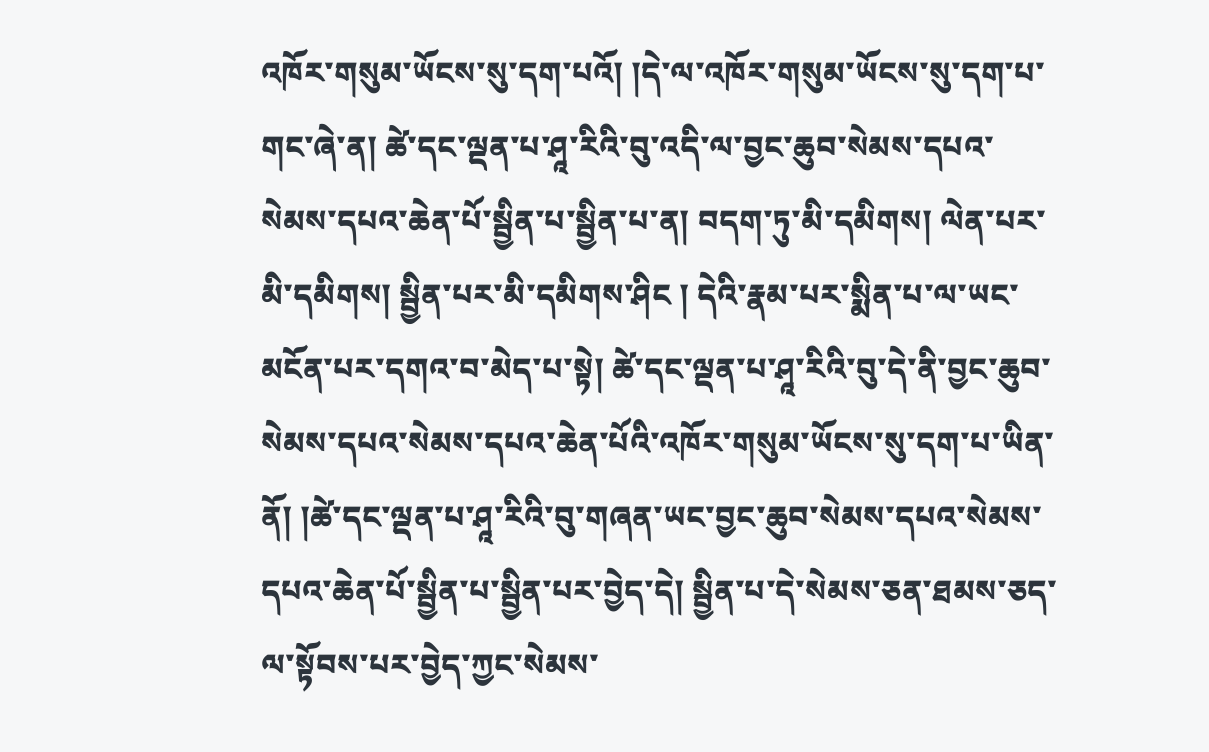འཁོར་གསུམ་ཡོངས་སུ་དག་པའོ། །དེ་ལ་འཁོར་གསུམ་ཡོངས་སུ་དག་པ་གང་ཞེ་ན། ཚེ་དང་ལྡན་པ་ཤཱ་རིའི་བུ་འདི་ལ་བྱང་ཆུབ་སེམས་དཔའ་སེམས་དཔའ་ཆེན་པོ་སྦྱིན་པ་སྦྱིན་པ་ན། བདག་ཏུ་མི་དམིགས། ལེན་པར་མི་དམིགས། སྦྱིན་པར་མི་དམིགས་ཤིང ། དེའི་རྣམ་པར་སྨིན་པ་ལ་ཡང་མངོན་པར་དགའ་བ་མེད་པ་སྟེ། ཚེ་དང་ལྡན་པ་ཤཱ་རིའི་བུ་དེ་ནི་བྱང་ཆུབ་སེམས་དཔའ་སེམས་དཔའ་ཆེན་པོའི་འཁོར་གསུམ་ཡོངས་སུ་དག་པ་ཡིན་ནོ། །ཚེ་དང་ལྡན་པ་ཤཱ་རིའི་བུ་གཞན་ཡང་བྱང་ཆུབ་སེམས་དཔའ་སེམས་དཔའ་ཆེན་པོ་སྦྱིན་པ་སྦྱིན་པར་བྱེད་དེ། སྦྱིན་པ་དེ་སེམས་ཅན་ཐམས་ཅད་ལ་སྟོབས་པར་བྱེད་ཀྱང་སེམས་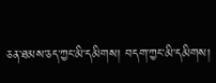ཅན་ཐམས་ཅད་ཀྱང་མི་དམིགས། བདག་ཀྱང་མི་དམིགས།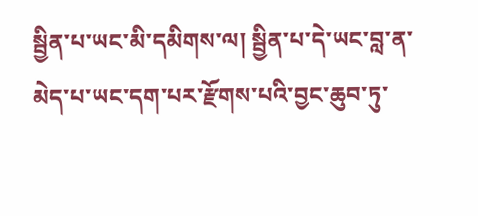སྦྱིན་པ་ཡང་མི་དམིགས་ལ། སྦྱིན་པ་དེ་ཡང་བླ་ན་མེད་པ་ཡང་དག་པར་རྫོགས་པའི་བྱང་ཆུབ་ཏུ་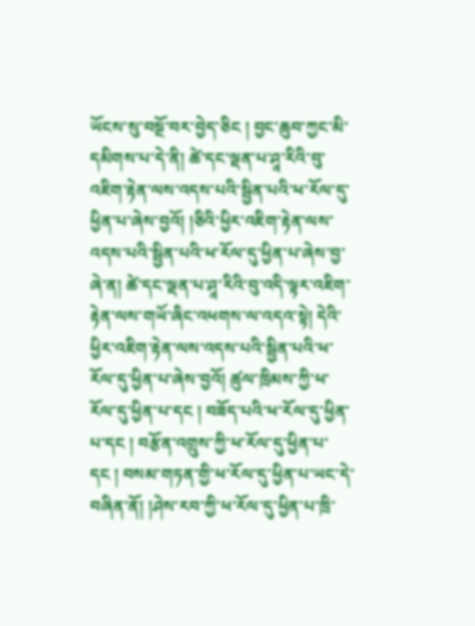ཡོངས་སུ་བསྔོ་བར་བྱེད་ཅིང ། བྱང་ཆུབ་ཀྱང་མི་དམིགས་པ་དེ་ནི། ཚེ་དང་ལྡན་པ་ཤཱ་རིའི་བུ་འཇིག་རྟེན་ལས་འདས་པའི་སྦྱིན་པའི་ཕ་རོལ་དུ་ཕྱིན་པ་ཞེས་བྱའོ། །ཅིའི་ཕྱིར་འཇིག་རྟེན་ལས་འདས་པའི་སྦྱིན་པའི་ཕ་རོལ་དུ་ཕྱིན་པ་ཞེས་བྱ་ཞེ་ན། ཚེ་དང་ལྡན་པ་ཤཱ་རིའི་བུ་འདི་ལྟར་འཇིག་རྟེན་ལས་གཡོ་ཞིང་འཕགས་ལ་འདའ་སྟེ། དེའི་ཕྱིར་འཇིག་རྟེན་ལས་འདས་པའི་སྦྱིན་པའི་ཕ་རོལ་དུ་ཕྱིན་པ་ཞེས་བྱའོ། ཚུལ་ཁྲིམས་ཀྱི་ཕ་རོལ་དུ་ཕྱིན་པ་དང ། བཟོད་པའི་ཕ་རོལ་དུ་ཕྱིན་པ་དང ། བརྩོན་འགྲུས་ཀྱི་ཕ་རོལ་དུ་ཕྱིན་པ་དང ། བསམ་གཏན་གྱི་ཕ་རོལ་དུ་ཕྱིན་པ་ཡང་དེ་བཞིན་ནོ། །ཤེས་རབ་ཀྱི་ཕ་རོལ་དུ་ཕྱིན་པ་ཁྲི་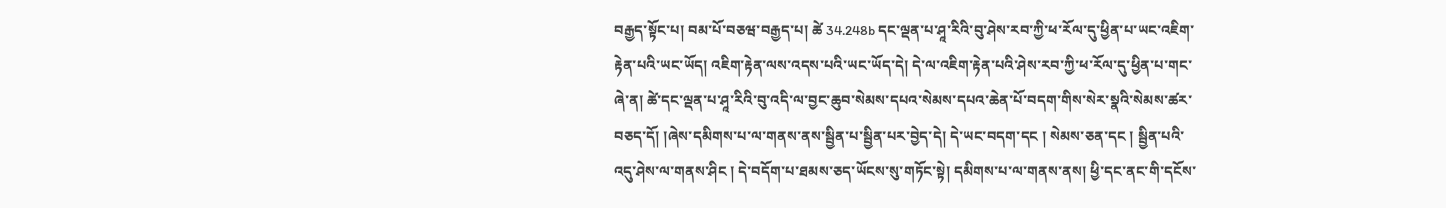བརྒྱད་སྟོང་པ། བམ་པོ་བཅཝ་བརྒྱད་པ། ཚེ 34.248b དང་ལྡན་པ་ཤཱ་རིའི་བུ་ཤེས་རབ་ཀྱི་ཕ་རོལ་དུ་ཕྱིན་པ་ཡང་འཇིག་རྟེན་པའི་ཡང་ཡོད། འཇིག་རྟེན་ལས་འདས་པའི་ཡང་ཡོད་དེ། དེ་ལ་འཇིག་རྟེན་པའི་ཤེས་རབ་ཀྱི་ཕ་རོལ་དུ་ཕྱིན་པ་གང་ཞེ་ན། ཚེ་དང་ལྡན་པ་ཤཱ་རིའི་བུ་འདི་ལ་བྱང་ཆུབ་སེམས་དཔའ་སེམས་དཔའ་ཆེན་པོ་བདག་གིས་སེར་སྣའི་སེམས་ཚར་བཅད་དོ། །ཞེས་དམིགས་པ་ལ་གནས་ནས་སྦྱིན་པ་སྦྱིན་པར་བྱེད་དེ། དེ་ཡང་བདག་དང ། སེམས་ཅན་དང ། སྦྱིན་པའི་འདུ་ཤེས་ལ་གནས་ཤིང ། དེ་བདོག་པ་ཐམས་ཅད་ཡོངས་སུ་གཏོང་སྟེ། དམིགས་པ་ལ་གནས་ནས། ཕྱི་དང་ནང་གི་དངོས་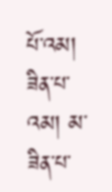པོ་འམ། ཟིན་པ་འམ། མ་ཟིན་པ་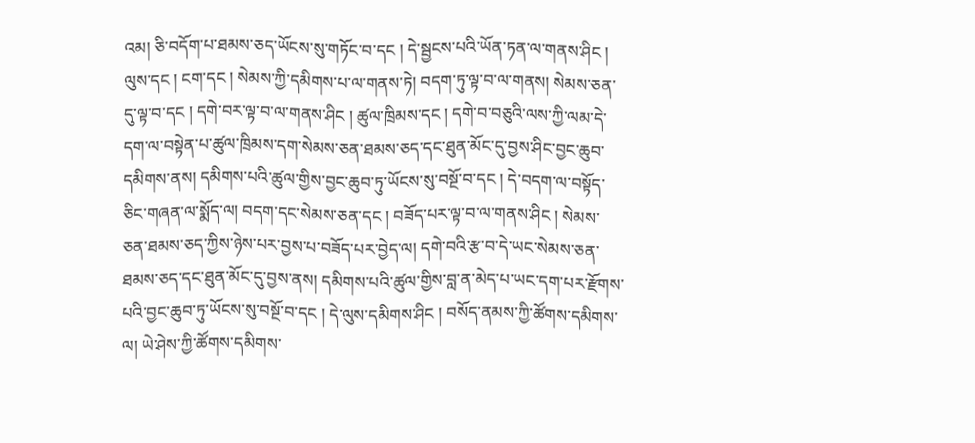འམ། ཅི་བདོག་པ་ཐམས་ཅད་ཡོངས་སུ་གཏོང་བ་དང ། དེ་སྦྱངས་པའི་ཡོན་ཏན་ལ་གནས་ཤིང ། ལུས་དང ། ངག་དང ། སེམས་ཀྱི་དམིགས་པ་ལ་གནས་ཏེ། བདག་ཏུ་ལྟ་བ་ལ་གནས། སེམས་ཅན་དུ་ལྟ་བ་དང ། དགེ་བར་ལྟ་བ་ལ་གནས་ཤིང ། ཚུལ་ཁྲིམས་དང ། དགེ་བ་བཅུའི་ལས་ཀྱི་ལམ་དེ་དག་ལ་བསྟེན་པ་ཚུལ་ཁྲིམས་དག་སེམས་ཅན་ཐམས་ཅད་དང་ཐུན་མོང་དུ་བྱས་ཤིང་བྱང་ཆུབ་དམིགས་ནས། དམིགས་པའི་ཚུལ་གྱིས་བྱང་ཆུབ་ཏུ་ཡོངས་སུ་བསྔོ་བ་དང ། དེ་བདག་ལ་བསྟོད་ཅིང་གཞན་ལ་སྨོད་ལ། བདག་དང་སེམས་ཅན་དང ། བཟོད་པར་ལྟ་བ་ལ་གནས་ཤིང ། སེམས་ཅན་ཐམས་ཅད་ཀྱིས་ཉེས་པར་བྱས་པ་བཟོད་པར་བྱེད་ལ། དགེ་བའི་རྩ་བ་དེ་ཡང་སེམས་ཅན་ཐམས་ཅད་དང་ཐུན་མོང་དུ་བྱས་ནས། དམིགས་པའི་ཚུལ་གྱིས་བླ་ན་མེད་པ་ཡང་དག་པར་རྫོགས་པའི་བྱང་ཆུབ་ཏུ་ཡོངས་སུ་བསྔོ་བ་དང ། དེ་ལུས་དམིགས་ཤིང ། བསོད་ནམས་ཀྱི་ཚོགས་དམིགས་ལ། ཡེ་ཤེས་ཀྱི་ཚོགས་དམིགས་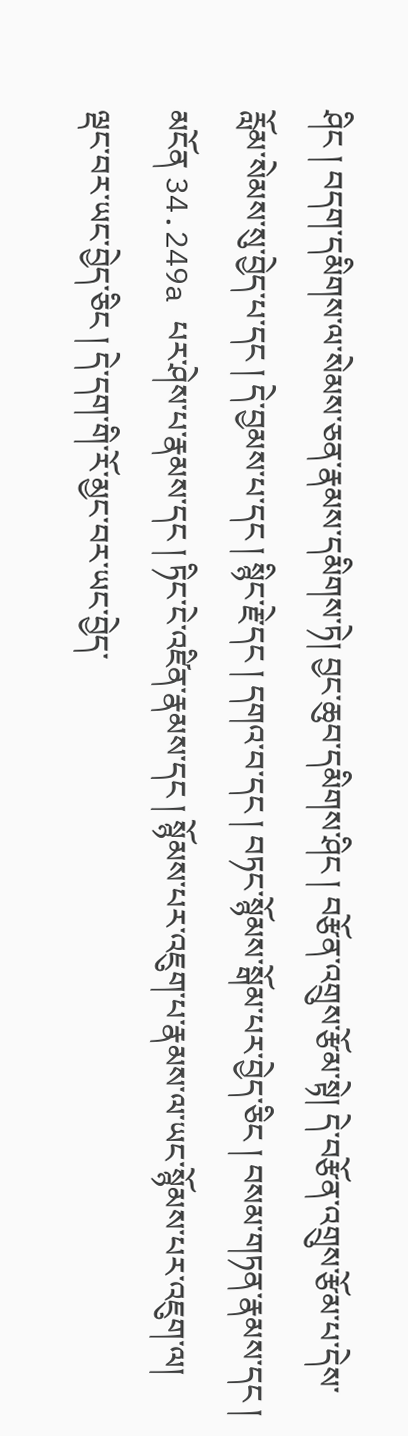ཤིང ། བདག་དམིགས་ལ་སེམས་ཅན་རྣམས་དམིགས་ཏེ། བྱང་ཆུབ་དམིགས་ཤིང ། བརྩོན་འགྲུས་རྩོམ་སྟེ། དེ་བརྩོན་འགྲུས་རྩོམ་པ་དེས་རློམ་སེམས་སུ་བྱེད་པ་དང ། དེ་བྱམས་པ་དང ། སྙིང་རྗེ་དང ། དགའ་བ་དང ། བཏང་སྙོམས་སྒོམ་པར་བྱེད་ཅིང ། བསམ་གཏན་རྣམས་དང ། མངོན 34.249a པར་ཤེས་པ་རྣམས་དང ། ཏིང་ངེ་འཛིན་རྣམས་དང ། སྙོམས་པར་འཇུག་པ་རྣམས་ལ་ཡང་སྙོམས་པར་འཇུག་ལ། ལྡང་བར་ཡང་བྱེད་ཅིང ། དེ་དག་གི་རོ་མྱང་བར་ཡང་བྱེད་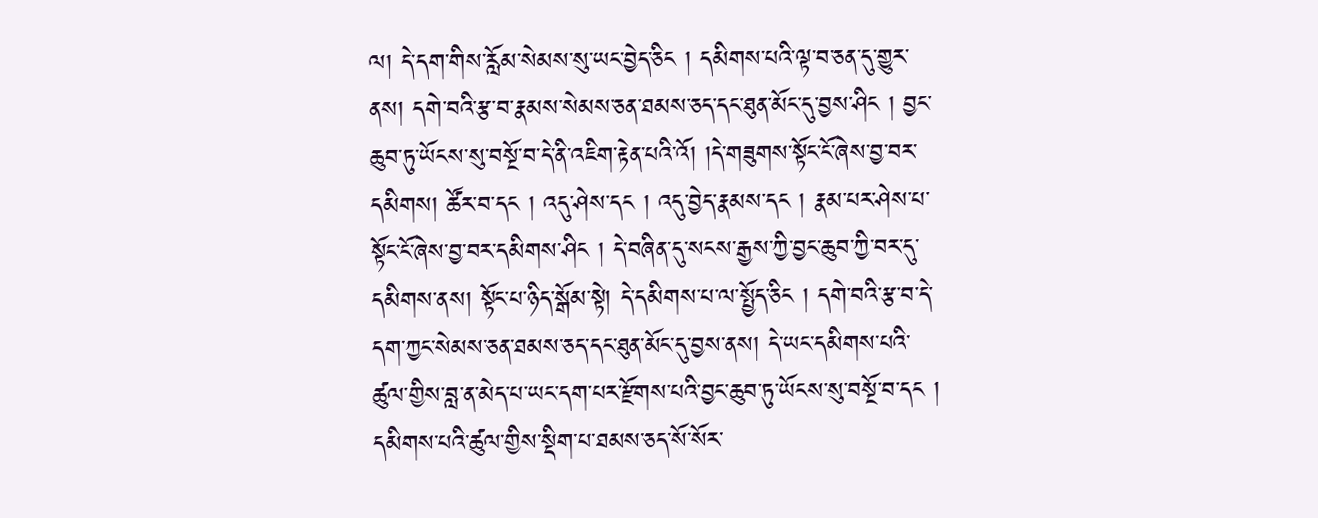ལ། དེ་དག་གིས་རློམ་སེམས་སུ་ཡང་བྱེད་ཅིང ། དམིགས་པའི་ལྟ་བ་ཅན་དུ་གྱུར་ནས། དགེ་བའི་རྩ་བ་རྣམས་སེམས་ཅན་ཐམས་ཅད་དང་ཐུན་མོང་དུ་བྱས་ཤིང ། བྱང་ཆུབ་ཏུ་ཡོངས་སུ་བསྔོ་བ་དེ་ནི་འཇིག་རྟེན་པའི་འོ། །དེ་གཟུགས་སྟོང་ངོ་ཞེས་བྱ་བར་དམིགས། ཚོར་བ་དང ། འདུ་ཤེས་དང ། འདུ་བྱེད་རྣམས་དང ། རྣམ་པར་ཤེས་པ་སྟོང་ངོ་ཞེས་བྱ་བར་དམིགས་ཤིང ། དེ་བཞིན་དུ་སངས་རྒྱས་ཀྱི་བྱང་ཆུབ་ཀྱི་བར་དུ་དམིགས་ནས། སྟོང་པ་ཉིད་སྒོམ་སྟེ། དེ་དམིགས་པ་ལ་སྤྱོད་ཅིང ། དགེ་བའི་རྩ་བ་དེ་དག་ཀྱང་སེམས་ཅན་ཐམས་ཅད་དང་ཐུན་མོང་དུ་བྱས་ནས། དེ་ཡང་དམིགས་པའི་ཚུལ་གྱིས་བླ་ན་མེད་པ་ཡང་དག་པར་རྫོགས་པའི་བྱང་ཆུབ་ཏུ་ཡོངས་སུ་བསྔོ་བ་དང ། དམིགས་པའི་ཚུལ་གྱིས་སྡིག་པ་ཐམས་ཅད་སོ་སོར་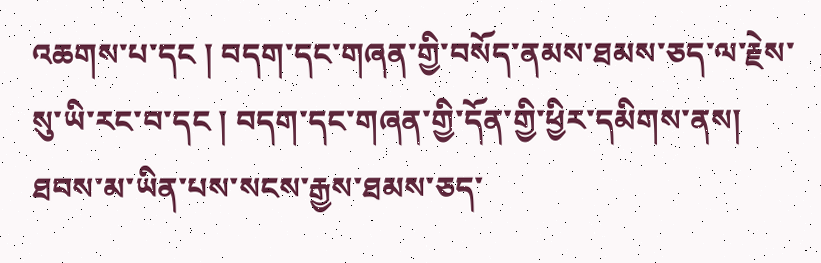འཆགས་པ་དང ། བདག་དང་གཞན་གྱི་བསོད་ནམས་ཐམས་ཅད་ལ་རྗེས་སུ་ཡི་རང་བ་དང ། བདག་དང་གཞན་གྱི་དོན་གྱི་ཕྱིར་དམིགས་ནས། ཐབས་མ་ཡིན་པས་སངས་རྒྱས་ཐམས་ཅད་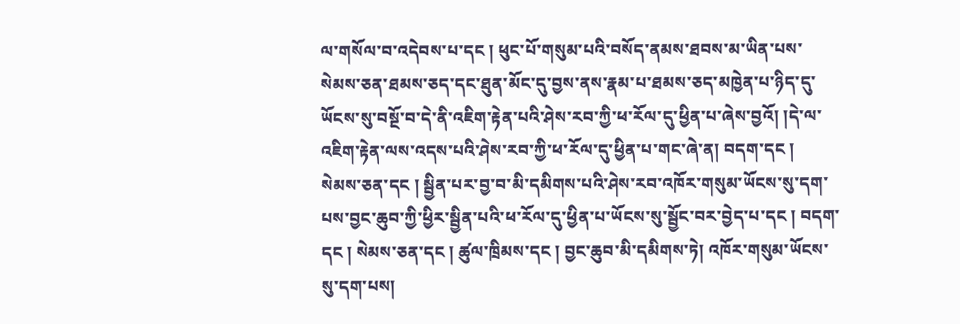ལ་གསོལ་བ་འདེབས་པ་དང ། ཕུང་པོ་གསུམ་པའི་བསོད་ནམས་ཐབས་མ་ཡིན་པས་སེམས་ཅན་ཐམས་ཅད་དང་ཐུན་མོང་དུ་བྱས་ནས་རྣམ་པ་ཐམས་ཅད་མཁྱེན་པ་ཉིད་དུ་ཡོངས་སུ་བསྔོ་བ་དེ་ནི་འཇིག་རྟེན་པའི་ཤེས་རབ་ཀྱི་ཕ་རོལ་དུ་ཕྱིན་པ་ཞེས་བྱའོ། །དེ་ལ་འཇིག་རྟེན་ལས་འདས་པའི་ཤེས་རབ་ཀྱི་ཕ་རོལ་དུ་ཕྱིན་པ་གང་ཞེ་ན། བདག་དང ། སེམས་ཅན་དང ། སྦྱིན་པར་བྱ་བ་མི་དམིགས་པའི་ཤེས་རབ་འཁོར་གསུམ་ཡོངས་སུ་དག་པས་བྱང་ཆུབ་ཀྱི་ཕྱིར་སྦྱིན་པའི་ཕ་རོལ་དུ་ཕྱིན་པ་ཡོངས་སུ་སྦྱོང་བར་བྱེད་པ་དང ། བདག་དང ། སེམས་ཅན་དང ། ཚུལ་ཁྲིམས་དང ། བྱང་ཆུབ་མི་དམིགས་ཏེ། འཁོར་གསུམ་ཡོངས་སུ་དག་པས།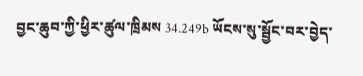བྱང་ཆུབ་ཀྱི་ཕྱིར་ཚུལ་ཁྲིམས 34.249b ཡོངས་སུ་སྦྱོང་བར་བྱེད་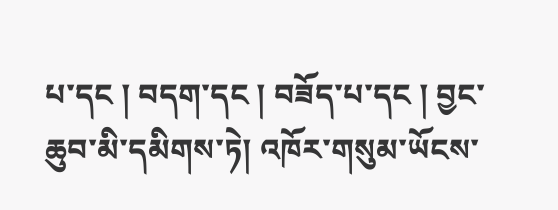པ་དང ། བདག་དང ། བཟོད་པ་དང ། བྱང་ཆུབ་མི་དམིགས་ཏེ། འཁོར་གསུམ་ཡོངས་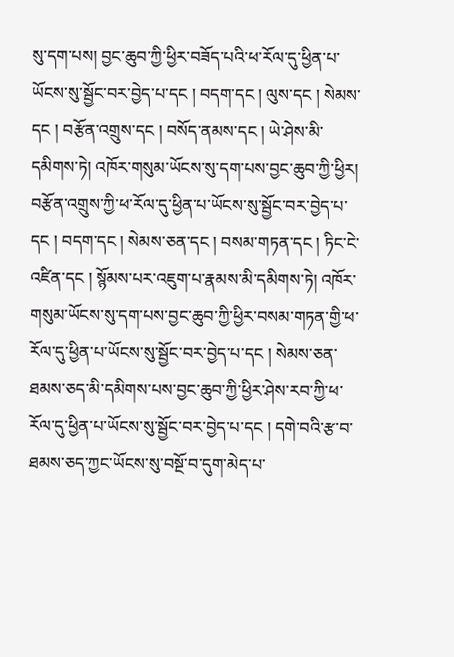སུ་དག་པས། བྱང་ཆུབ་ཀྱི་ཕྱིར་བཟོད་པའི་ཕ་རོལ་དུ་ཕྱིན་པ་ཡོངས་སུ་སྦྱོང་བར་བྱེད་པ་དང ། བདག་དང ། ལུས་དང ། སེམས་དང ། བརྩོན་འགྲུས་དང ། བསོད་ནམས་དང ། ཡེ་ཤེས་མི་དམིགས་ཏེ། འཁོར་གསུམ་ཡོངས་སུ་དག་པས་བྱང་ཆུབ་ཀྱི་ཕྱིར། བརྩོན་འགྲུས་ཀྱི་ཕ་རོལ་དུ་ཕྱིན་པ་ཡོངས་སུ་སྦྱོང་བར་བྱེད་པ་དང ། བདག་དང ། སེམས་ཅན་དང ། བསམ་གཏན་དང ། ཏིང་ངེ་འཛིན་དང ། སྙོམས་པར་འཇུག་པ་རྣམས་མི་དམིགས་ཏེ། འཁོར་གསུམ་ཡོངས་སུ་དག་པས་བྱང་ཆུབ་ཀྱི་ཕྱིར་བསམ་གཏན་གྱི་ཕ་རོལ་དུ་ཕྱིན་པ་ཡོངས་སུ་སྦྱོང་བར་བྱེད་པ་དང ། སེམས་ཅན་ཐམས་ཅད་མི་དམིགས་པས་བྱང་ཆུབ་ཀྱི་ཕྱིར་ཤེས་རབ་ཀྱི་ཕ་རོལ་དུ་ཕྱིན་པ་ཡོངས་སུ་སྦྱོང་བར་བྱེད་པ་དང ། དགེ་བའི་རྩ་བ་ཐམས་ཅད་ཀྱང་ཡོངས་སུ་བསྔོ་བ་དུག་མེད་པ་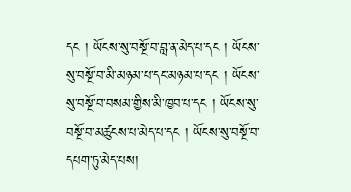དང ། ཡོངས་སུ་བསྔོ་བ་བླ་ན་མེད་པ་དང ། ཡོངས་སུ་བསྔོ་བ་མི་མཉམ་པ་དང་མཉམ་པ་དང ། ཡོངས་སུ་བསྔོ་བ་བསམ་གྱིས་མི་ཁྱབ་པ་དང ། ཡོངས་སུ་བསྔོ་བ་མཚུངས་པ་མེད་པ་དང ། ཡོངས་སུ་བསྔོ་བ་དཔག་ཏུ་མེད་པས།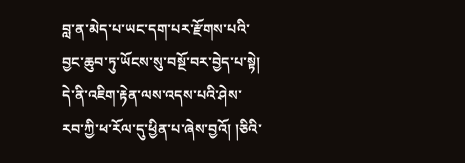བླ་ན་མེད་པ་ཡང་དག་པར་རྫོགས་པའི་བྱང་ཆུབ་ཏུ་ཡོངས་སུ་བསྔོ་བར་བྱེད་པ་སྟེ། དེ་ནི་འཇིག་རྟེན་ལས་འདས་པའི་ཤེས་རབ་ཀྱི་ཕ་རོལ་དུ་ཕྱིན་པ་ཞེས་བྱའོ། །ཅིའི་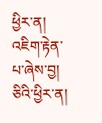ཕྱིར་ན། འཇིག་རྟེན་པ་ཞེས་བྱ། ཅིའི་ཕྱིར་ན།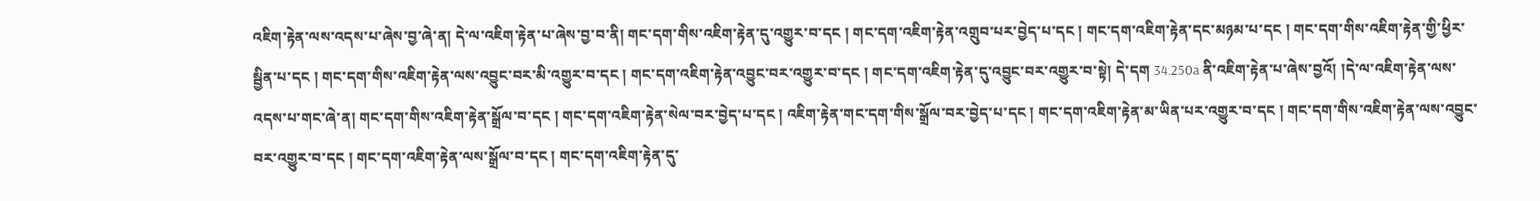འཇིག་རྟེན་ལས་འདས་པ་ཞེས་བྱ་ཞེ་ན། དེ་ལ་འཇིག་རྟེན་པ་ཞེས་བྱ་བ་ནི། གང་དག་གིས་འཇིག་རྟེན་དུ་འགྱུར་བ་དང ། གང་དག་འཇིག་རྟེན་འགྲུབ་པར་བྱེད་པ་དང ། གང་དག་འཇིག་རྟེན་དང་མཉམ་པ་དང ། གང་དག་གིས་འཇིག་རྟེན་གྱི་ཕྱིར་སྦྱིན་པ་དང ། གང་དག་གིས་འཇིག་རྟེན་ལས་འབྱུང་བར་མི་འགྱུར་བ་དང ། གང་དག་འཇིག་རྟེན་འབྱུང་བར་འགྱུར་བ་དང ། གང་དག་འཇིག་རྟེན་དུ་འབྱུང་བར་འགྱུར་བ་སྟེ། དེ་དག 34.250a ནི་འཇིག་རྟེན་པ་ཞེས་བྱའོ། །དེ་ལ་འཇིག་རྟེན་ལས་འདས་པ་གང་ཞེ་ན། གང་དག་གིས་འཇིག་རྟེན་སྒྲོལ་བ་དང ། གང་དག་འཇིག་རྟེན་སེལ་བར་བྱེད་པ་དང ། འཇིག་རྟེན་གང་དག་གིས་སྒྲོལ་བར་བྱེད་པ་དང ། གང་དག་འཇིག་རྟེན་མ་ཡིན་པར་འགྱུར་བ་དང ། གང་དག་གིས་འཇིག་རྟེན་ལས་འབྱུང་བར་འགྱུར་བ་དང ། གང་དག་འཇིག་རྟེན་ལས་སྒྲོལ་བ་དང ། གང་དག་འཇིག་རྟེན་དུ་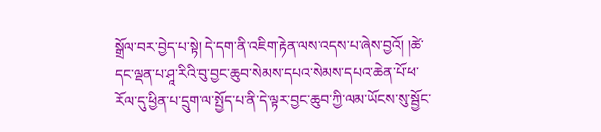སྒྲོལ་བར་བྱེད་པ་སྟེ། དེ་དག་ནི་འཇིག་རྟེན་ལས་འདས་པ་ཞེས་བྱའོ། །ཚེ་དང་ལྡན་པ་ཤཱ་རིའི་བུ་བྱང་ཆུབ་སེམས་དཔའ་སེམས་དཔའ་ཆེན་པོ་ཕ་རོལ་དུ་ཕྱིན་པ་དྲུག་ལ་སྤྱོད་པ་ནི་དེ་ལྟར་བྱང་ཆུབ་ཀྱི་ལམ་ཡོངས་སུ་སྦྱོང་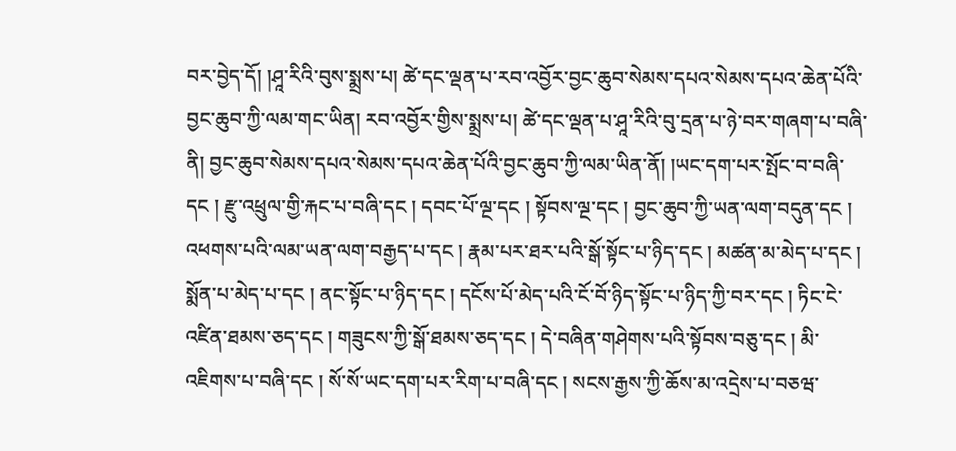བར་བྱེད་དོ། །ཤཱ་རིའི་བུས་སྨྲས་པ། ཚེ་དང་ལྡན་པ་རབ་འབྱོར་བྱང་ཆུབ་སེམས་དཔའ་སེམས་དཔའ་ཆེན་པོའི་བྱང་ཆུབ་ཀྱི་ལམ་གང་ཡིན། རབ་འབྱོར་གྱིས་སྨྲས་པ། ཚེ་དང་ལྡན་པ་ཤཱ་རིའི་བུ་དྲན་པ་ཉེ་བར་གཞག་པ་བཞི་ནི། བྱང་ཆུབ་སེམས་དཔའ་སེམས་དཔའ་ཆེན་པོའི་བྱང་ཆུབ་ཀྱི་ལམ་ཡིན་ནོ། །ཡང་དག་པར་སྤོང་བ་བཞི་དང ། རྫུ་འཕྲུལ་གྱི་རྐང་པ་བཞི་དང ། དབང་པོ་ལྔ་དང ། སྟོབས་ལྔ་དང ། བྱང་ཆུབ་ཀྱི་ཡན་ལག་བདུན་དང ། འཕགས་པའི་ལམ་ཡན་ལག་བརྒྱད་པ་དང ། རྣམ་པར་ཐར་པའི་སྒོ་སྟོང་པ་ཉིད་དང ། མཚན་མ་མེད་པ་དང ། སྨོན་པ་མེད་པ་དང ། ནང་སྟོང་པ་ཉིད་དང ། དངོས་པོ་མེད་པའི་ངོ་བོ་ཉིད་སྟོང་པ་ཉིད་ཀྱི་བར་དང ། ཏིང་ངེ་འཛིན་ཐམས་ཅད་དང ། གཟུངས་ཀྱི་སྒོ་ཐམས་ཅད་དང ། དེ་བཞིན་གཤེགས་པའི་སྟོབས་བཅུ་དང ། མི་འཇིགས་པ་བཞི་དང ། སོ་སོ་ཡང་དག་པར་རིག་པ་བཞི་དང ། སངས་རྒྱས་ཀྱི་ཆོས་མ་འདྲེས་པ་བཅཝ་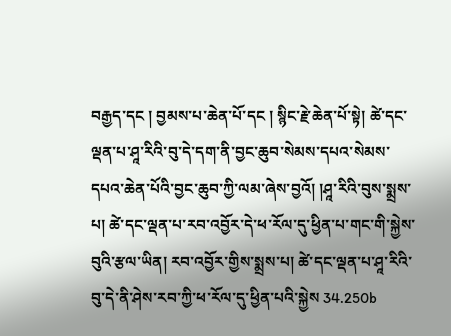བརྒྱད་དང ། བྱམས་པ་ཆེན་པོ་དང ། སྙིང་རྗེ་ཆེན་པོ་སྟེ། ཚེ་དང་ལྡན་པ་ཤཱ་རིའི་བུ་དེ་དག་ནི་བྱང་ཆུབ་སེམས་དཔའ་སེམས་དཔའ་ཆེན་པོའི་བྱང་ཆུབ་ཀྱི་ལམ་ཞེས་བྱའོ། །ཤཱ་རིའི་བུས་སྨྲས་པ། ཚེ་དང་ལྡན་པ་རབ་འབྱོར་དེ་ཕ་རོལ་དུ་ཕྱིན་པ་གང་གི་སྐྱེས་བུའི་རྩལ་ཡིན། རབ་འབྱོར་གྱིས་སྨྲས་པ། ཚེ་དང་ལྡན་པ་ཤཱ་རིའི་བུ་དེ་ནི་ཤེས་རབ་ཀྱི་ཕ་རོལ་དུ་ཕྱིན་པའི་སྐྱེས 34.250b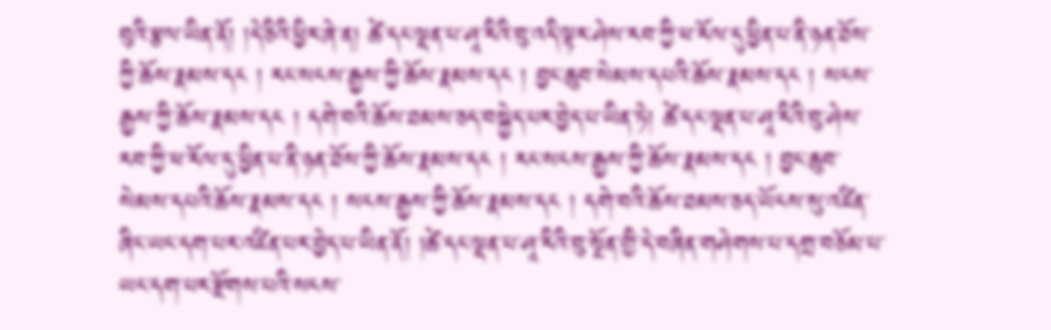བུའི་རྩལ་ཡིན་ནོ། །དེ་ཅིའི་ཕྱིར་ཞེ་ན། ཚེ་དང་ལྡན་པ་ཤཱ་རིའི་བུ་འདི་ལྟར་ཤེས་རབ་ཀྱི་ཕ་རོལ་དུ་ཕྱིན་པ་ནི་ཉན་ཐོས་ཀྱི་ཆོས་རྣམས་དང ། རང་སངས་རྒྱས་ཀྱི་ཆོས་རྣམས་དང ། བྱང་ཆུབ་སེམས་དཔའི་ཆོས་རྣམས་དང ། སངས་རྒྱས་ཀྱི་ཆོས་རྣམས་དང ། དགེ་བའི་ཆོས་ཐམས་ཅད་བསྐྱེད་པར་བྱེད་པ་ཡིན་ཏེ། ཚེ་དང་ལྡན་པ་ཤཱ་རིའི་བུ་ཤེས་རབ་ཀྱི་ཕ་རོལ་དུ་ཕྱིན་པ་ནི་ཉན་ཐོས་ཀྱི་ཆོས་རྣམས་དང ། རང་སངས་རྒྱས་ཀྱི་ཆོས་རྣམས་དང ། བྱང་ཆུབ་སེམས་དཔའི་ཆོས་རྣམས་དང ། སངས་རྒྱས་ཀྱི་ཆོས་རྣམས་དང ། དགེ་བའི་ཆོས་ཐམས་ཅད་ཡོངས་སུ་འཛིན་ཞིང་ཡང་དག་པར་འཛིན་པར་བྱེད་པ་ཡིན་ནོ། །ཚེ་དང་ལྡན་པ་ཤཱ་རིའི་བུ་སྔོན་གྱི་དེ་བཞིན་གཤེགས་པ་དགྲ་བཅོམ་པ་ཡང་དག་པར་རྫོགས་པའི་སངས་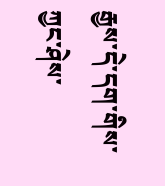རྒྱས་དེ་དག་གིས་ཀྱང་ཤེས་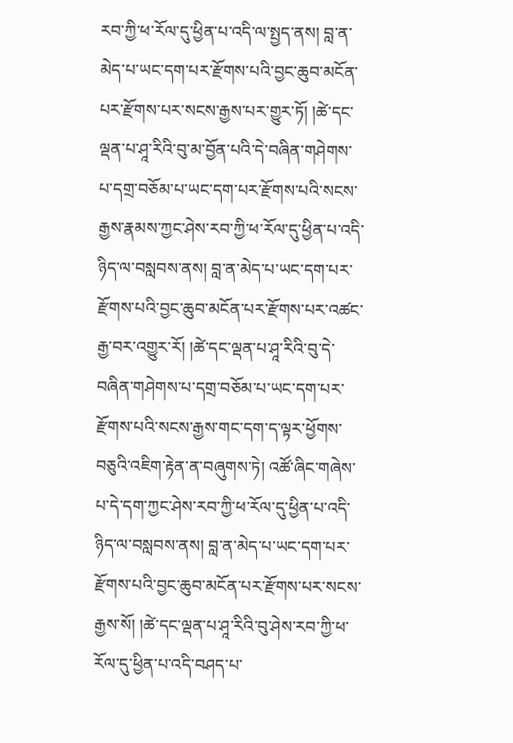རབ་ཀྱི་ཕ་རོལ་དུ་ཕྱིན་པ་འདི་ལ་སྤྱད་ནས། བླ་ན་མེད་པ་ཡང་དག་པར་རྫོགས་པའི་བྱང་ཆུབ་མངོན་པར་རྫོགས་པར་སངས་རྒྱས་པར་གྱུར་ཏོ། །ཚེ་དང་ལྡན་པ་ཤཱ་རིའི་བུ་མ་བྱོན་པའི་དེ་བཞིན་གཤེགས་པ་དགྲ་བཅོམ་པ་ཡང་དག་པར་རྫོགས་པའི་སངས་རྒྱས་རྣམས་ཀྱང་ཤེས་རབ་ཀྱི་ཕ་རོལ་དུ་ཕྱིན་པ་འདི་ཉིད་ལ་བསླབས་ནས། བླ་ན་མེད་པ་ཡང་དག་པར་རྫོགས་པའི་བྱང་ཆུབ་མངོན་པར་རྫོགས་པར་འཚང་རྒྱ་བར་འགྱུར་རོ། །ཚེ་དང་ལྡན་པ་ཤཱ་རིའི་བུ་དེ་བཞིན་གཤེགས་པ་དགྲ་བཅོམ་པ་ཡང་དག་པར་རྫོགས་པའི་སངས་རྒྱས་གང་དག་ད་ལྟར་ཕྱོགས་བཅུའི་འཇིག་རྟེན་ན་བཞུགས་ཏེ། འཚོ་ཞིང་གཞེས་པ་དེ་དག་ཀྱང་ཤེས་རབ་ཀྱི་ཕ་རོལ་དུ་ཕྱིན་པ་འདི་ཉིད་ལ་བསླབས་ནས། བླ་ན་མེད་པ་ཡང་དག་པར་རྫོགས་པའི་བྱང་ཆུབ་མངོན་པར་རྫོགས་པར་སངས་རྒྱས་སོ། །ཚེ་དང་ལྡན་པ་ཤཱ་རིའི་བུ་ཤེས་རབ་ཀྱི་ཕ་རོལ་དུ་ཕྱིན་པ་འདི་བཤད་པ་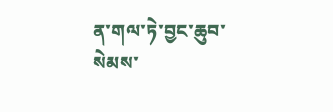ན་གལ་ཏེ་བྱང་ཆུབ་སེམས་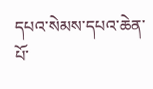དཔའ་སེམས་དཔའ་ཆེན་པོ་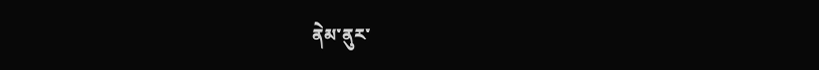ནེམ་ནུར་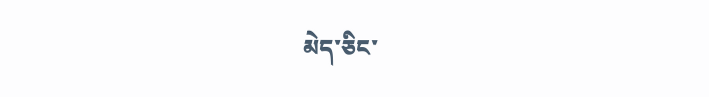མེད་ཅིང་